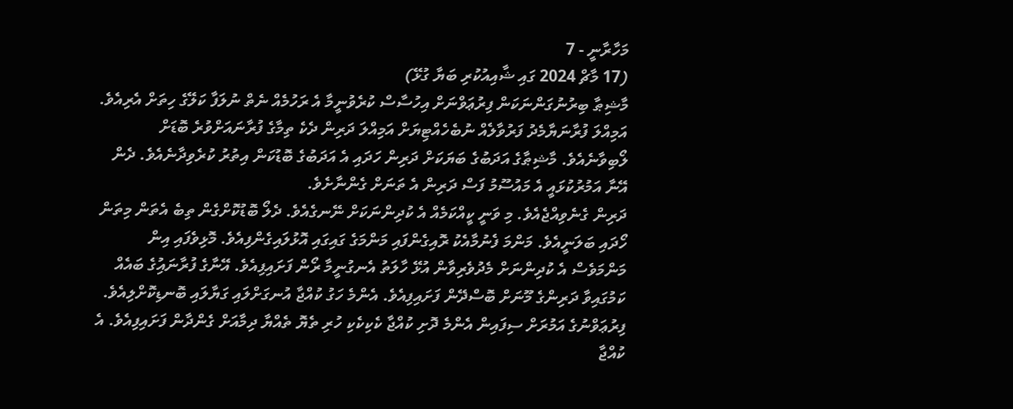މަހާރާނީ - 7
(17 މާޗް 2024 ގައި ޝާއިއުކުރި ބަޔާ ގުޅޭ)
މާޝިޠާ ބިރުނުގަންނަކަން ފިރުޢަވްނަށް އިހުސާސް ކުރެވުނީމާ އެ ރަހުމެއް ނެތް ނުލަފާ ކަލޭގެ ހިތަށް އެރިއެވެ. އަމިއްލަ ފުރާނަޔާމެދު ފަރުވާލެއް ނުބެހެއްޓިޔަށް އަމިއްލަ ދަރިން ދެކެ ތިމާގެ ފުރާނައަށްވުރެ ބޮޑަށް ލޯބިވާނެއެވެ. މާޝިޠާގެ އަދަބުގެ ބަޔަކަށް ދަރިން ހަދައި އެ އަދަބުގެ ބޮޑުކަން އިތުރު ކުރެވިދާނެއެވެ. ދެން އޭނާ އަމުރުކުޅައީ އެ މައުސޫމު ފަސް ދަރިން އެ ތަނަށް ގެންނާށެވެ.
ދަރިން ގެނެވިއްޖެއެވެ. މި ވަނީ ކީއްކަމެއް އެ ކުދިންނަކަށް ނޭނގެއެވެ. ދެލޯ ބޮޑުކޮށްގެން ތިބެ އެތަން މިތަން ހޯދައި ބަލަނީއެވެ. މަންމަ ފެނުމާއެކު ރޮއިގެންފައި މަންމަގެ ގައިގައި އޮޅުލައިގެންފިއެވެ. މޮޅިވެފައި އިން މަންމަވެސް އެ ކުދިންނަށް މެދުވެރިވާން އުޅޭ ހާލަތު އެނގުނީމާ ރޯން ފަށައިފިއެވެ. އޭނާގެ ފުރާނައިުގެ ބައެއް ކަމުގައިވާ ދަރިންގެ މޫނަށް ބޮސްދޭން ފަށައިފިއެވެ. އެންމެ ހަގު ކުއްޖާ އުނގަށްލައި ގަޔާލައި ބޮނޑިކޮށްލިއެވެ.
ފިރުޢަވްނުގެ އަމުރަށް ސިފައިން އެންމެ ދޮށި ކުއްޖާ ކެކިކެކި ހުރި ތެޔޮ ތެއްޔާ ދިމާއަށް ގެންދާން ފަށައިފިއެވެ. އެ ކުއްޖާ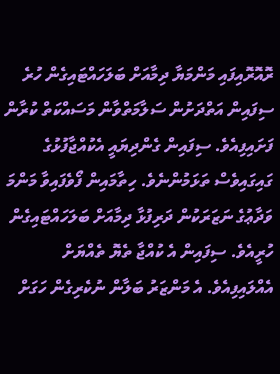ރޮއޮރޮއިފައި މަންމަޔާ ދިމާއަށް ބަލަހައްޓައިގެން ހުރެ ސިފައިން އަތްދަށުން ސަލާމަތްވާން މަސައްކަތް ކުރާން ފަށައިފިއެވެ. ސިފައިން ގެންދިޔައީ އެކުއްޖާފުޅުގެ ގައިގައިވެސް ތަޅަމުންނެވެ. ހިތާމައިން ފޯވެފައިވާ މަންމަ ވަދާޢުގެ ނަޒަރަކުން ދަރިފުޅާ ދިމާއަށް ބަލަހައްޓައިގެން ހުރީއެވެ. ސިފައިން އެ ކުއްޖާ ތެޔޮ ތެއްޔަށް އެއްލައިފިއެވެ. އެ މަންޒަރު ބަލާން ނުކެރިގެން ހަގަށް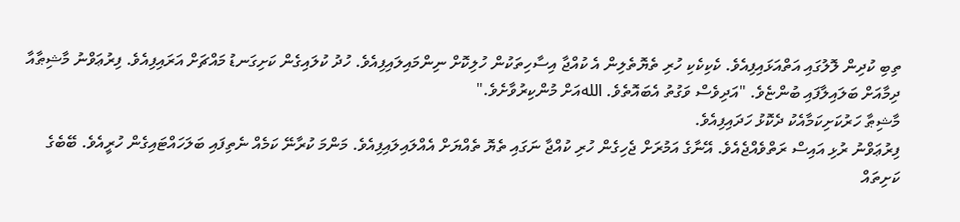ތިބި ކުދިން ލޮލުގައި އަތްއަޅައިފިއެވެ. ކެކިކެކި ހުރި ތެޔޮތެލިން އެ ކުއްޖާ އިސާހިތަކުން ހުލިކޮށް ނިންމައިލައިފިއެވެ. ހުދު ކުލައިގެން ކަށިގަނޑު މައްޗަށް އަރައިފިއެވެ. ފިރުޢަވްނު މާޝިޠާއާ ދިމާއަށް ބަލައިލާފައި ބުންޏެވެ. "އަދިވެސް ވަގުތު އެބައޮތެވެ. اللهއަށް މުންކިރުވާށެވެ."
މާޝިޠާ ހަރުކަށިކަމާއެކު ދެކޮޅު ހަދައިފިއެވެ.
ފިރުޢަވްނު ރުޅި އައިސް ރަތްވެއްޖެއެވެ. އޭނާގެ އަމުރަށް ޖެހިގެން ހުރި ކުއްޖާ ނަގައި ތެޔޮ ތެއްޔަށް އެއްލައިލައިފިއެވެ. މަންމަ ކުރާނޭ ކަމެއް ނެތިފައި ބަލަހައްޓައިގެން ހުރީއެވެ. ބޭބެގެ ކަށިތައް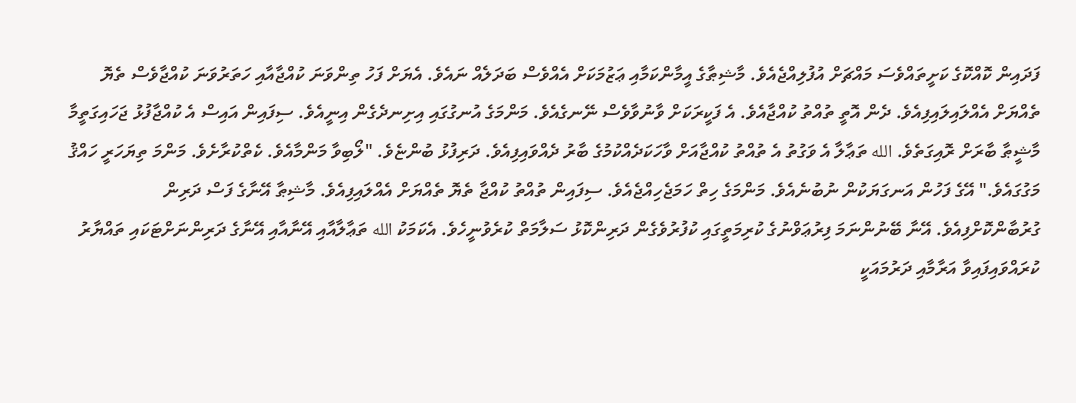ފަދައިން ކޮއްކޮގެ ކަށީތައްވެސަ މައްޗަށް އުފުލިއްޖެއެވެ. މާޝިޠާގެ އީމާންކަމާއި ޢަޒުމަކަށް އެއްވެސް ބަދަލެއް ނައެވެ. އެޔަށް ފަހު ތިންވަނަ ކުއްޖާއާއި ހަތަރުވަނަ ކުއްޖާވެސް ތެޔޮ ތެއްޔަށް އެއްލައިލައިފިއެވެ. ދެން އޮތީ ތުއްތު ކުއްޖާއެވެ. އެ ފަކީރަކަށް ވާނުވާވެސް ނޭނގެއެވެ. މަންމަގެ އުނގުގައި އިށިނދެގެން އިނީއެވެ. ސިފައިން އައިސް އެ ކުއްޖާފުޅު ޖަހައިގަތީމާ މާޝީޠާ ބާރަށް ރޮއިގަތެވެ. الله ތަޢާލާ އެ ވަގުތު އެ ތުއްތު ކުއްޖާއަށް ވާހަކަދެއްކުމުގެ ބާރު ދެއްވައިފިއެވެ. ދަރިފުޅު ބުންޏެވެ. "ލޯބިވާ މަންމާއެވެ. ކެތްކުރާށެވެ. މަންމަ ތިޔަހަރީ ހައްޤު މަގުގައެވެ." އޭގެ ފަހުން އަނގަޔަކުން ނުބުނެއެވެ. މަންމަގެ ހިތް ހަމަޖެހިއްޖެއެވެ. ސިފައިން ތުއްތު ކުއްޖާ ތެޔޮ ތެއްޔަށް އެއްލައިފިއެވެ. މާޝިޠާ އޭނާގެ ފަސް ދަރިން ގުރުބާންކޮށްފިއެވެ. އޭނާ ބޭނުންނަމަ ފިރުޢަވްނުގެ ކުރިމަތީގައި ކުފުރުވެގެން ދަރިންކޮޅު ސަލާމަތް ކުރެވުނީހެވެ. އެކަމަކު الله ތަޢާލާއާއި އޭނާއާއި އޭނާގެ ދަރިންނަށްޓަކައި ތައްޔާރު ކުރައްވައިފައިވާ އަރާމާއި ދަރުމައަކީ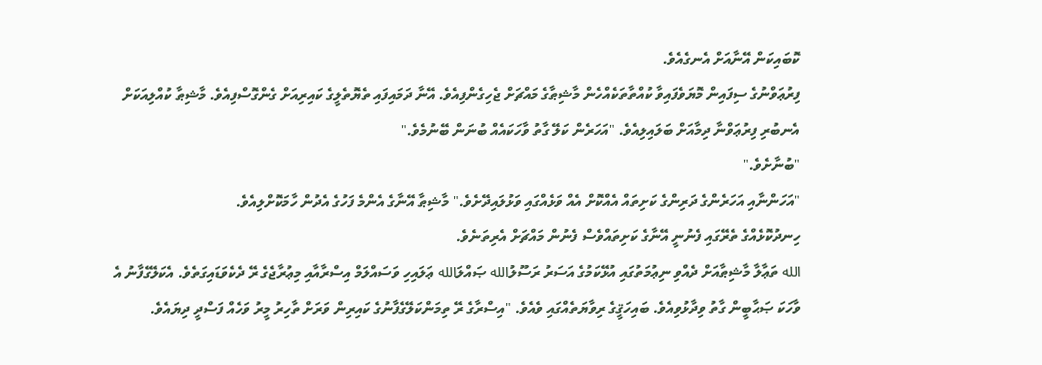ކޮބައިކަން އޭނާއަށް އެނގެއެވެ.
ފިރުޢަވްނުގެ ސިފައިން މޮޔަވެފައިވާ ކުއްތާތަކެއްހެން މާޝިޠާގެ މައްޗަށް ޖެހިގެންފިއެވެ. އޭނާ ދަމައިފައި ތެޔޮތެލީގެ ކައިރިއަށް ގެންގޮސްފިއެވެ. މާޝިޠާ ކުއްލިއަކަށް އެނބުރި ފިރުޢަވްނާ ދިމާއަށް ބަލައިލިއެވެ. "އަހަރެން ކަލޭ ގާތު ވާހަކައެއް ބުނަން ބޭނުމެވެ."
"ބުނާށެވެ."
"އަހަންނާއި އަހަރެންގެ ދަރިންގެ ކަށިތައް އެއްކޮށް އެއް ވަޅެއްގައި ވަޅުލައިދޭށެވެ." މާޝިޠާ އޭނާގެ އެންމެ ފަހުގެ އެދުން ހާމަކޮށްލިއެވެ.
ހިނދުކޮޅެއްގެ ތެރޭގައި ފެނުނީ އޭނާގެ ކަށިތައްވެސް ފެނުން މައްޗަށް އެރިތަނެވެ.
الله ތަޢާލާ މާޝިޠާއަށް ދެއްވި ނިޢުމަތުގައި އުޅޭކަމުގެ އަސަރު ރަސޫލުالله ޞައްލަالله ޢަލައިހި ވަސައްލަމް އިސްރާއާއި މިޢުރާޖެގެ ރޭ ދެކެވަޑައިގަތެވެ. އެކަލޭގެފާނު އެ ވާހަކަ ޞަޙާބީން ގާތު ވިދާޅުވިއެވެ. ބައިހަޤީގެ ރިވާޔަތެއްގައި ވެއެވެ. "އިސްރާގެ ރޭ ތިމަންކަލޭގެފާނުގެ ކައިރިން ވަރަށް ތާހިރު މީރު ވަހެއް ފަސްދީ ދިޔައެވެ.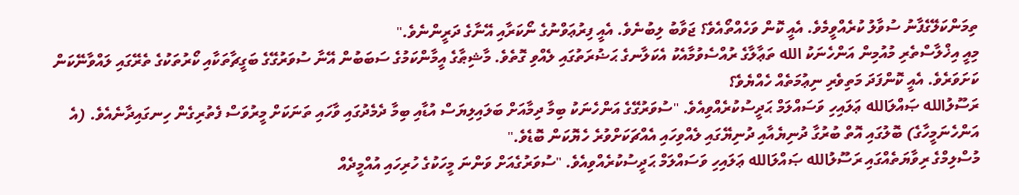ތިމަންކަލޭގެފާނު ސުވާލު ކުރެއްވީމެވެ. އެއީ ކޮން ވަހެއްތޯއެވެ؟ ޖަވާބު ލިބުނެވެ. އެއީ ފިރުޢަވްނުގެ ނޯކަރާއި އޭނާގެ ދަރީންނެވެ."
މިއީ އިޚްލާސްތެރި މުއުމިން އަންހެނަކު الله ތަޢާލާގެ ރުއްސެވުމާއެކު އެކަލާނގެ ޙަޟުރަތުގައި ލެއްވި ގޮތެވެ. މާޝިޠާގެ އީމާންކަމުގެ ސަބަބުން އޭނާ ސުވަރުގޭގެ ބަގީޗާތަކާއި ކޯރުތަކުގެ ތެރޭގައި ލައްވާނޭކަން ކަށަވަރެވެ. އެއީ ކޮންފަދަ މަތިވެރި ނިޢުމަތެއް ހެއްޔެވެ؟
ރަސޫލުالله ޞައްލަالله ޢަލައިހި ވަސައްލަމް ޙަދީސުކުރެއްވިއެވެ. "ސުވަރުގޭގެ އަންހެނަކު ބިމާ ދިމާއަށް ބަލައިލިޔަސް އުޑާއި ބިމާ ދެމެދުގައި ވާހައި ތަނަކަށް މީރުވަސް ފެތުރިގެން ހިނގައިދާނެއެވެ. (އެ އަންހެނަމީހާގެ) ބޮލުގައި އޮތް ބުރުގާ ދުނިޔެއާއި ދުނިޔޭގައި ލެއްވިހައި އެއްޗަކަށްވުރެ ހެޔޮކަން ބޮޑެވެ."
މުސްލިމްގެ ރިވާޔަތެއްގައި ރަސޫލުالله ޞައްލަالله ޢަލައިހި ވަސައްލަމް ޙަދީސުކުރެއްވިއެވެ. "ސުވަރުގެއަށް ވަންނަ މީހަކުގެ ހުރިހައި އުއްމީދެއް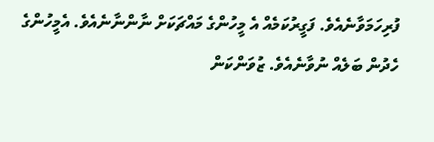ފުރިހަމަވާނެއެވެ. ފަގީރުކަމެއް އެ މީހުންގެ މައްޗަކަށް ނާންނާނެއެވެ. އެމީހުންގެ ހެދުން ބަލެއް ނުވާނެއެވެ. ޒުވަންކަން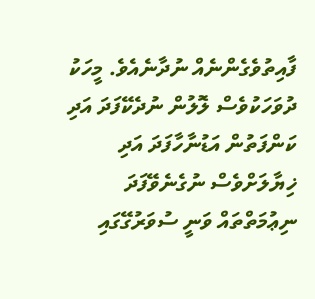ފާއިތުވެގެންނެއް ނުދާނެއެވެ. މީހަކު ދުވަހަކުވެސް ލޮލުން ނުދެކޭފަދަ އަދި ކަންފަތުން އަޑުނާހާފަދަ އަދި ޚިޔާލަށްވެސް ނުގެނެވޭފަދަ ނިޢުމަތްތައް ވަނީ ސުވަރުގޭގައި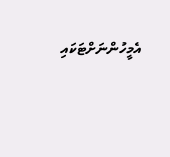އެމީހުންނަށްޓަކައި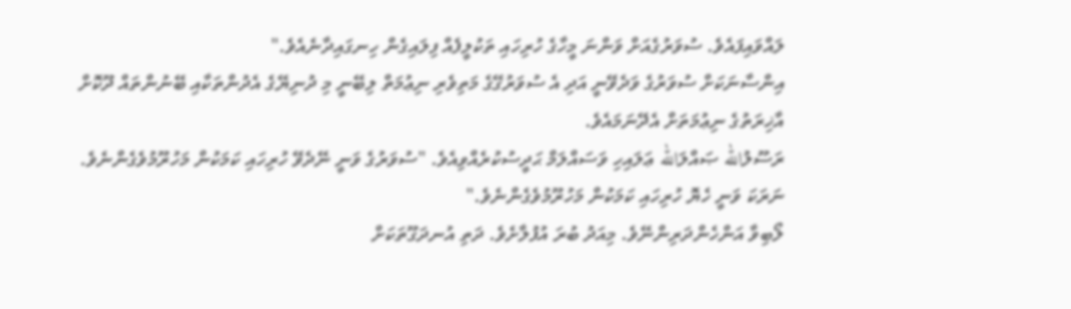ލައްވައިފައެވެ. ސުވަރުގެއަށް ވަންނަ މީހާގެ ހުރިހައި ތަކުލީފެއް ފިލައިގެން ހިނގައިދާނެއެވެ."
އިންސާނަކަށް ސުވަރުގެ ވަދެވޭނީ އަދި އެ ސުވަރުގޭގެ މަތިވެރި ނިޢުމަތް ލިބޭނީ މި ދުނިޔޭގެ އެދުންތަކާއި ބޭނުންތައް ދޫކޮށް އާޚިރަތުގެ ނިޢުމަތަށް އެދޭނަމައެވެ.
ރަސޫލުالله ޞައްލަالله ޢަލައިހި ވަސައްލަމް ޙަދީސުކުރެއްވިއެވެ. "ސުވަރުގެ ވަނީ ނޭދެވޭ ހުރިހައި ކަމަކުން މަހުރޫމުވެގެންނެވެ. ނަރަކަ ވަނީ ހެޔޮ ހުރިހައި ކަމަކުން މަހުރޫމުވެގެންނެވެ."
ލޯބިވާ އަންހެންދަރިންނޭވެ. މިއަދު ބުރަ އުފުލާށެވެ. ދަތި އުނދަގޫތަކަށް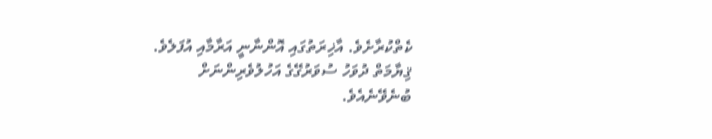ކެތްކުރާށެވެ. އާޚިރަތުގައި އޮންނާނީ އަރާމާއި އުފަލެވެ. ޤިޔާމަތް ދުވަހު ސުވަރުގޭގެ އަހުލުވެރިންނަށް ބުނެވޭނެއެވެ.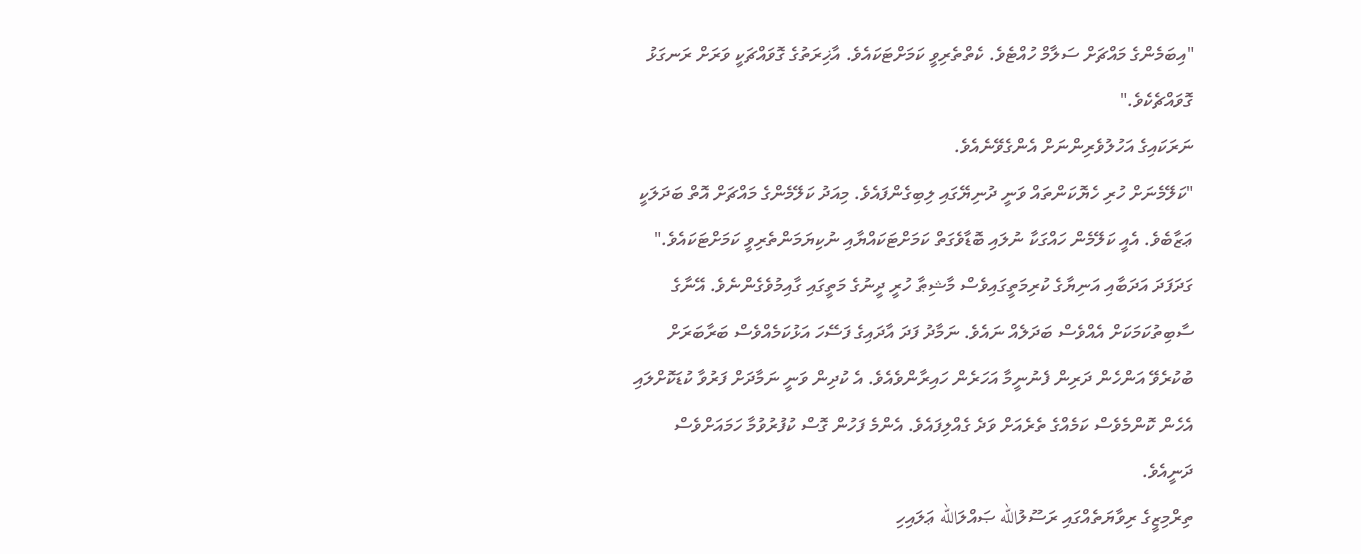"އިބަމެންގެ މައްޗަށް ސަލާމް ހުއްޓެވެ. ކެތްތެރިވީ ކަމަށްޓަކައެވެ. އާޚިރަތުގެ ގޮވައްޗަކީ ވަރަށް ރަނގަޅު ގޮވައްޗެކެވެ."
ނަރަކައިގެ އަހުލުވެރިންނަށް އެންގެވޭނެއެވެ.
"ކަލޭމެނަށް ހުރި ހެޔޮކަންތައް ވަނީ ދުނިޔޭގައި ލިބިގެންފައެވެ. މިއަދު ކަލޭމެންގެ މައްޗަށް އޮތް ބަދަލަކީ ޢަޒާބެވެ. އެއީ ކަލޭމެން ހައްގަކާ ނުލައި ބޮޑާވެގަތް ކަމަށްޓަކައްޔާއި ނުކިޔަމަންތެރިވީ ކަމަށްޓަކައެވެ."
ގަދަފަދަ އަދަބާއި އަނިޔާގެ ކުރިމަތީގައިވެސް މާޝިޠާ ހުރީ ދީނުގެ މަތީގައި ގާއިމުވެގެންނެވެ. އޭނާގެ ސާބިތުކަމަކަށް އެއްވެސް ބަދަލެއް ނައެވެ. ނަމާދު ފަދަ އާދައިގެ ފަސޭހަ އަޅުކަމެއްވެސް ބަރާބަރަށް ބުކުރެވޭ އަންހެން ދަރިން ފެނުނީމާ އަހަރެން ހައިރާންވެއެވެ. އެ ކުދިން ވަނީ ނަމާދަށް ފަރުވާ ކުޑަކޮށްލައި އެހެން ކޮންމެވެސް ކަމެއްގެ ތެރެއަށް ވަދެ ގެއްލިފައެވެ. އެންމެ ފަހުން ގޮސް ކުފުރުވުމާ ހަމައަށްވެސް ދަނީއެވެ.
ތިރްމިޒީގެ ރިވާޔަތެއްގައި ރަސޫލުالله ޞައްލަالله ޢަލައިހި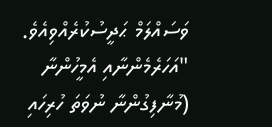ވަސައްލަމް ޙަދީސުކުރެއްވިއެވެ.
"އަހަރެމެންނާއި އެމީހުންނާ (މުނާފިގުންނާ ނުވަތަ ހުރިހައި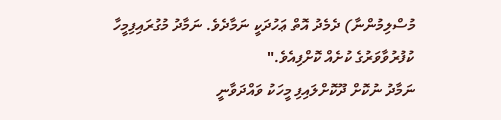މުސްލިމުންނާ) ދެމެދު އޮތް ޢަހުދަކީ ނަމާދެވެ. ނަމާދު މުގުރައިފިމީހާ ކުފުރުވާވަރުގެ ކުށެއް ކޮށްފިއެވެ."
ނަމާދު ނުކޮށް ދޫކޮށްލައިފި މީހަކު ވައްދަވާނީ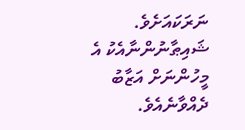ނަރަކައަށެވެ. ޝައިޠާނުންނާއެކު އެ މީހުންނަށް އަޒާބު ދެއްވާނެއެވެ.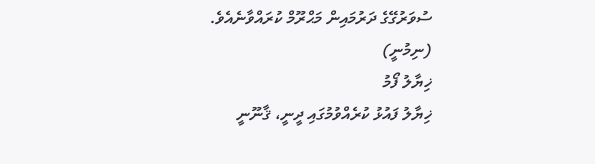ސުވަރުގޭގެ ދަރުމައިން މަޙްރޫމް ކުރައްވާނެއެވެ.
(ނިމުނީ)
ޚިޔާލު ފޯމު
ޚިޔާލު ފައުޅު ކުރެއްވުމުގައި ދީނީ، ޤާނޫނީ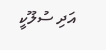އަދި ސުލޫކީ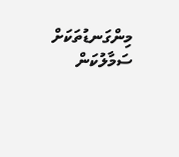މިންގަނޑުތަކަށް ސަމާލުކަން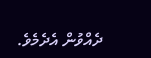ދެއްވުން އެދެމެވެ.